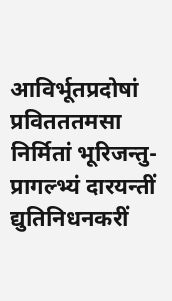आविर्भूतप्रदोषां प्रवितततमसा निर्मितां भूरिजन्तु-प्रागल्भ्यं दारयन्तीं द्युतिनिधनकरीं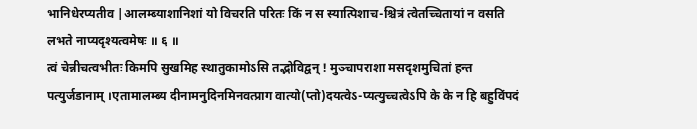भानिधेरप्यतीव |आलम्ब्याशानिशां यो विचरति परितः किं न स स्यात्पिशाच-श्चित्रं त्वेतच्चितायां न वसति लभते नाप्यदृश्यत्वमेषः ॥ ६ ॥
त्वं चेन्नीचत्वभीतः किमपि सुखमिह स्थातुकामोऽसि तद्भोविद्वन् ! मुञ्चापराशा मसदृशमुचितां हन्त पत्युर्जडानाम् ।एतामालम्ब्य दीनामनुदिनमिनवत्प्राग वात्यो(प्तो)दयत्वेऽ-प्यत्युच्चत्वेऽपि के के न हि बहुविंपदं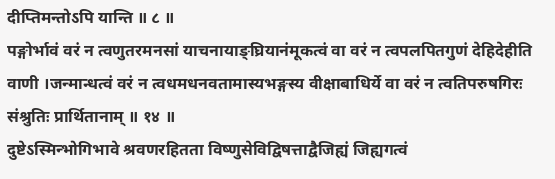दीप्तिमन्तोऽपि यान्ति ॥ ८ ॥
पङ्गोर्भावं वरं न त्वणुतरमनसां याचनायाङ्घ्रियानंमूकत्वं वा वरं न त्वपलपितगुणं देहिदेहीति वाणी ।जन्मान्धत्वं वरं न त्वधमधनवतामास्यभङ्गस्य वीक्षाबाधिर्ये वा वरं न त्वतिपरुषगिरः संश्रुतिः प्रार्थितानाम् ॥ १४ ॥
दुष्टेऽस्मिन्भोगिभावे श्रवणरहितता विष्णुसेविद्विषत्ताद्वैजिह्यं जिह्यगत्वं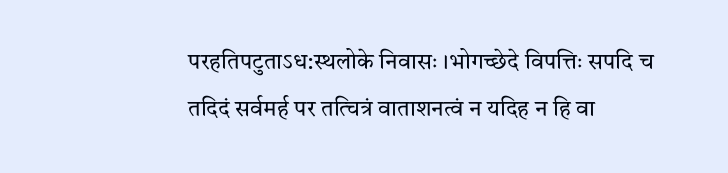परहतिपटुताऽध:स्थलोके निवासः ।भोगच्छेदे विपत्तिः सपदि च तदिदं सर्वमर्ह पर तत्चित्रं वाताशनत्वं न यदिह न हि वा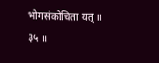भोगसंकोचिता यत् ॥ ३५ ॥